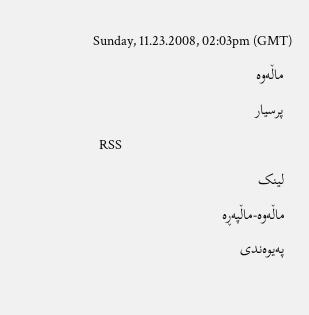Sunday, 11.23.2008, 02:03pm (GMT)
  ماڵه‌وه‌
  پرسیار
  RSS
  لینک
  ماڵه‌وه-ماڵپه‌ڕه‌‌
  په‌یوه‌ندی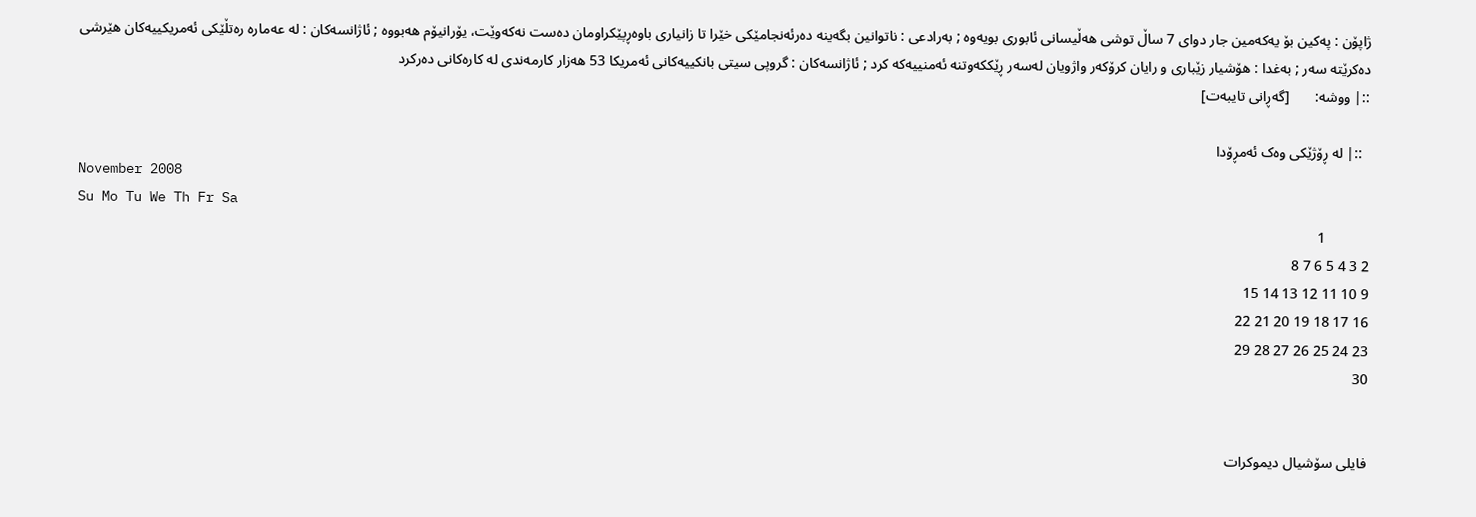ژاپۆن : په‌کین بۆ یه‌که‌مین جار دوای 7 ساڵ توشی هه‌ڵیسانی ئابوری بویه‌وه‌ ; به‌رادعی : ناتوانین بگه‌ینه‌ ده‌رئه‌نجامێکی خێرا تا زانیاری باوه‌ڕپێکراومان ده‌ست نه‌که‌وێت، یۆرانیۆم هه‌بووه‌ ; ئاژانسه‌کان : له‌ عه‌ماره‌ ره‌تڵێکی ئه‌مریکییه‌کان هێرشی ده‌کرێته‌ سه‌ر ; به‌غدا : هۆشیار زێباری و رایان کرۆکه‌ر واژویان له‌سه‌ر ڕێککه‌وتنه‌ ئه‌منییه‌که‌ کرد ; ئاژانسه‌کان : گروپی سیتی بانکییه‌کانی ئه‌مریکا 53 هه‌زار کارمه‌ندی له‌ کاره‌کانی ده‌رکرد
::| ووشه‌:       [گه‌ڕانی تایبه‌ت]

  ::| له‌ ڕۆژێکی وه‌ک ئه‌مڕۆدا
November 2008
Su Mo Tu We Th Fr Sa
            1
2 3 4 5 6 7 8
9 10 11 12 13 14 15
16 17 18 19 20 21 22
23 24 25 26 27 28 29
30


فایلی سۆشیال دیموکرات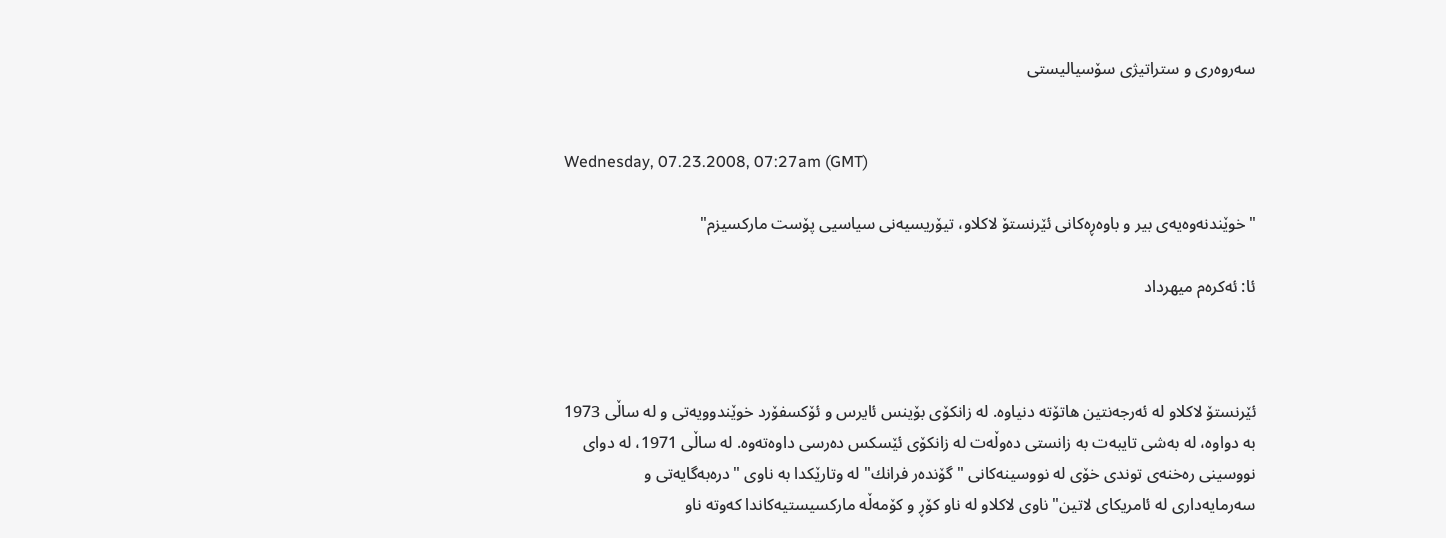سه‌روه‌ری و ستراتیژی سۆسیالیستی


Wednesday, 07.23.2008, 07:27am (GMT)

"خوێندنه‌وه‌یه‌ى بیر و باوه‌ڕه‌كانى ئێرنستۆ لاكلاو، تیۆریسیه‌نى سیاسیى پۆست ماركسیزم"

ئا: ئه‌كره‌م میهرداد



ئێرنستۆ لاكلاو له‌ ئه‌رجه‌نتین هاتۆته‌ دنیاوه‌. له‌ زانكۆى بۆینس ئایرس و ئۆكسفۆرد خوێندوویه‌تى و له‌ ساڵى 1973 به‌ دواوه‌، له‌ به‌شى تایبه‌ت به‌ زانستى ده‌وڵه‌ت له‌ زانكۆى ئێسكس ده‌رسى داوه‌ته‌وه‌. له‌ ساڵى 1971، له‌ دواى نووسینى ره‌خنه‌ى توندى خۆى له‌ نووسینه‌كانى "گۆنده‌ر فرانك" له‌ وتارێكدا به‌ ناوى "دره‌به‌گایه‌تى و سه‌رمایه‌دارى له‌ ئامریكاى لاتین" ناوى لاكلاو له‌ ناو كۆڕ و كۆمه‌ڵه‌ ماركسیستیه‌كاندا كه‌وته‌ ناو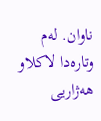ناوان. له‌م وتاره‌دا لاكلاو هه‌ژاریى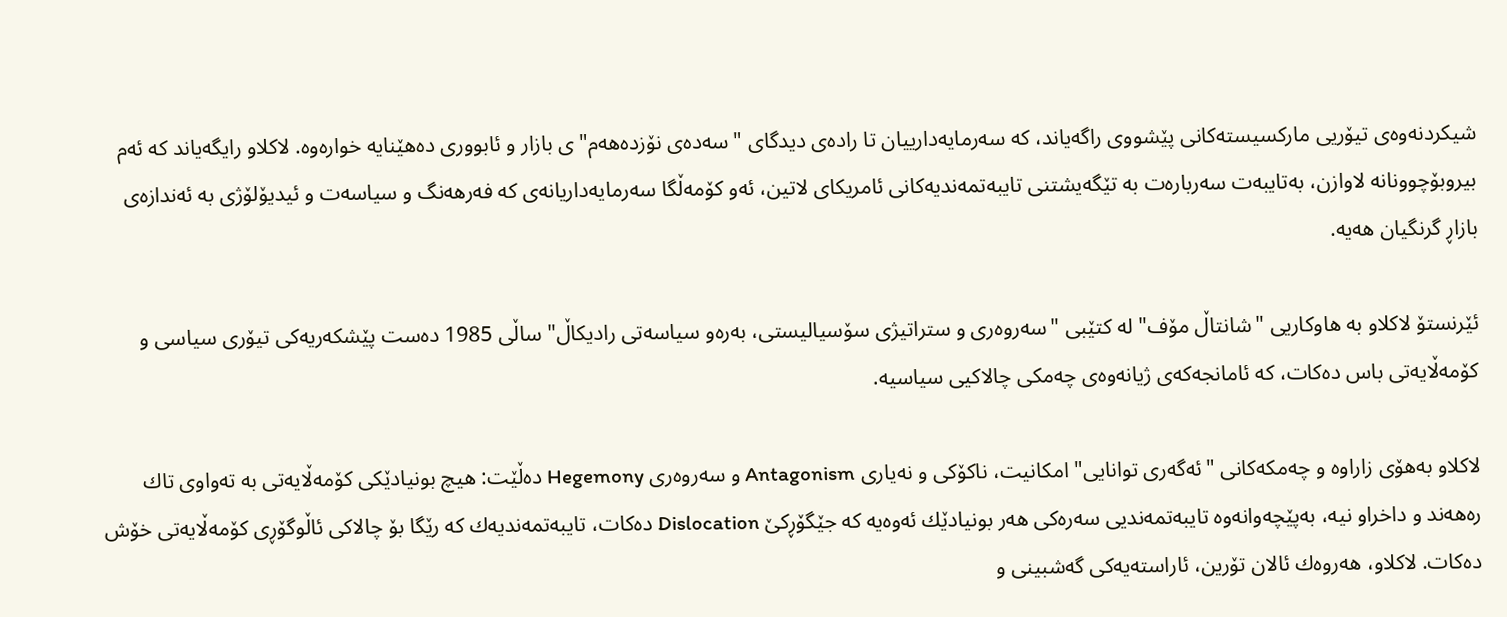شیكردنه‌وه‌ى تیۆریى ماركسیسته‌كانى پێشووى راگه‌یاند، كه‌ سه‌رمایه‌دارییان تا راده‌ی دیدگاى "سه‌ده‌ى نۆزده‌هه‌م"ى بازار و ئابوورى ده‌هێنایه‌ خواره‌وه‌. لاكلاو رایگه‌یاند كه‌ ئه‌م بیروبۆچوونانه‌ لاوازن، به‌تایبه‌ت سه‌رباره‌ت به‌ تێگه‌یشتنى تایبه‌تمه‌ندیه‌كانى ئامریكاى لاتین، ئه‌و كۆمه‌ڵگا سه‌رمایه‌داریانه‌ى كه‌ فه‌رهه‌نگ و سیاسه‌ت و ئیدیۆلۆژى به‌ ئه‌ندازه‌ى بازاڕ گرنگیان هه‌یه‌.

ئێرنستۆ لاكلاو به‌ هاوكاریى "شانتاڵ مۆف" له‌ كتێبى "سه‌روه‌رى و ستراتیژى سۆسیالیستى، به‌ره‌و سیاسه‌تى رادیكاڵ" ساڵى 1985 ده‌ست پێشكه‌ریه‌كى تیۆرى سیاسى و كۆمه‌ڵایه‌تى باس ده‌كات، كه‌ ئامانجه‌كه‌ى ژیانه‌وه‌ى چه‌مكى چالاكیى سیاسیه‌.

لاكلاو به‌هۆى زاراوه‌ و چه‌مكه‌كانى "ئه‌گه‌رى توانایى" امكانیت، ناكۆكى و نه‌یارى Antagonism و سه‌روه‌رى Hegemony ده‌ڵێت: هیچ بونیادێكى كۆمه‌ڵایه‌تى به‌ ته‌واوى تاك ره‌هه‌ند و داخراو نیه‌، به‌پێچه‌وانه‌وه‌ تایبه‌تمه‌ندیى سه‌ره‌كى هه‌ر بونیادێك ئه‌وه‌یه‌ كه‌ جێگۆڕکێ Dislocation ده‌كات، تایبه‌تمه‌ندیه‌ك كه‌ رێگا بۆ چالاكى ئاڵوگۆڕى كۆمه‌ڵایه‌تى خۆش ده‌كات. لاكلاو، هه‌روه‌ك ئالان تۆرین، ئاراسته‌یه‌كى گه‌شبینى و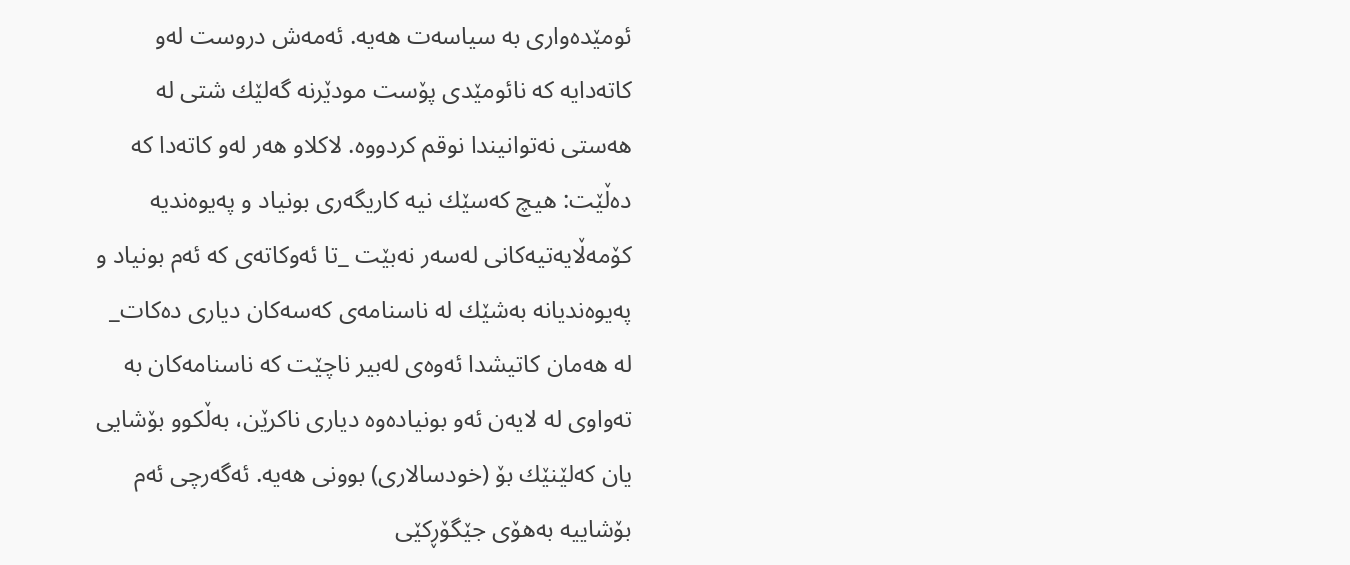ئومێده‌وارى به‌ سیاسه‌ت هه‌یه‌. ئه‌مه‌ش دروست له‌و كاته‌دایه‌ كه‌ نائومێدى پۆست مودێرنه‌ گه‌لێك شتى له‌ هه‌ستى نه‌توانیندا نوقم كردووه‌. لاكلاو هه‌ر له‌و كاته‌دا كه‌ ده‌ڵێت: هیچ كه‌سێك نیه‌ كاریگه‌رى بونیاد و په‌یوه‌ندیه‌ كۆمه‌ڵایه‌تیه‌كانى له‌سه‌ر نه‌بێت _تا ئه‌وكاته‌ى كه‌ ئه‌م بونیاد و په‌یوه‌ندیانه‌ به‌شێك له‌ ناسنامه‌ى كه‌سه‌كان دیارى ده‌كات_ له‌ هه‌مان كاتیشدا ئه‌وه‌ى له‌بیر ناچێت كه‌ ناسنامه‌كان به‌ ته‌واوى له‌ لایه‌ن ئه‌و بونیاده‌وه‌ دیارى ناكرێن، به‌ڵكوو بۆشایى یان كه‌لێنێك بۆ (خودسالارى) بوونى هه‌یه‌. ئه‌گه‌رچى ئه‌م بۆشاییه‌ به‌هۆى جێگۆڕكێى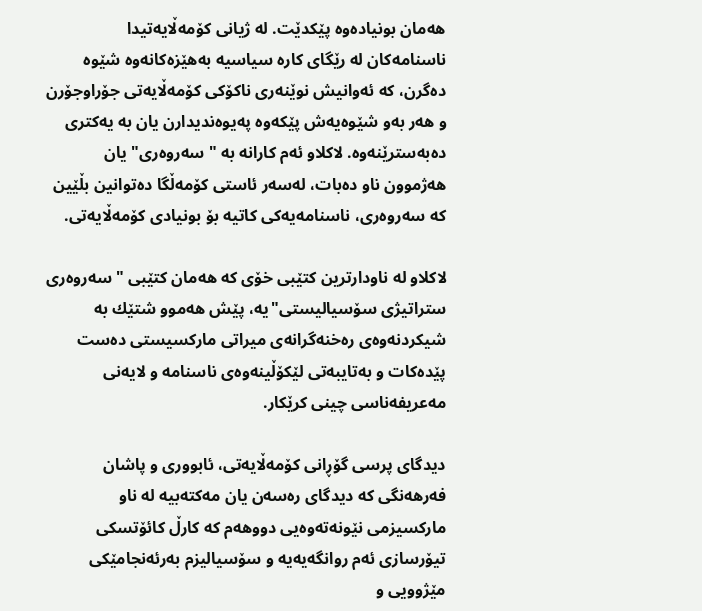هه‌مان بونیاده‌وه‌ پێكدێت. له‌ ژیانى كۆمه‌ڵایه‌تیدا ناسنامه‌كان له‌ رێگاى كاره‌ سیاسیه‌ به‌هێزه‌كانه‌وه‌ شێوه‌ ده‌گرن، كه‌ ئه‌وانیش نوێنه‌رى ناكۆكى كۆمه‌ڵایه‌تى جۆراوجۆرن و هه‌ر به‌و شێوه‌یه‌ش پێكه‌وه‌ په‌یوه‌ندیدارن یان به‌ یه‌كترى ده‌به‌سترێنه‌وه‌. لاكلاو ئه‌م كارانه‌ به‌ "سه‌روه‌رى" یان هه‌ژموون ناو ده‌بات، له‌سه‌ر ئاستى كۆمه‌ڵگا ده‌توانین بڵێین كه‌ سه‌روه‌رى، ناسنامه‌یه‌كى كاتیه‌ بۆ بونیادى كۆمه‌ڵایه‌تى.

لاكلاو له‌ ناودارترین كتێبى خۆى كه‌ هه‌مان كتێبى "سه‌روه‌رى ستراتیژى سۆسیالیستى"یه‌، پێش هه‌موو شتێك به‌ شیكردنه‌وه‌ى ره‌خنه‌گرانه‌ى میراتى ماركسیستى ده‌ست پێده‌كات و به‌تایبه‌تى لێكۆڵینه‌وه‌ى ناسنامه‌ و لایه‌نى مه‌عریفه‌ناسى چینى كرێكار.

دیدگاى پرسى گۆڕانى كۆمه‌ڵایه‌تى، ئابوورى و پاشان فه‌رهه‌نگى كه‌ دیدگاى ره‌سه‌ن یان مه‌كته‌بیه‌ له‌ ناو ماركسیزمى نێونه‌ته‌وه‌یى دووهه‌م كه‌ كارڵ كائۆتسكى تیۆرسازى ئه‌م روانگه‌یه‌یه‌ و سۆسیالیزم به‌رئه‌نجامێكى مێژوویى و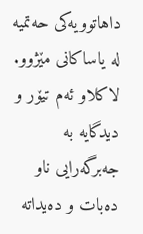داهاتوویه‌كى حه‌تمیه‌ له‌ یاساكانى مێژوو. لاكلاو ئه‌م تیۆر و دیدگایه‌ به‌ جه‌برگه‌رایى ناو ده‌بات و ده‌یداته‌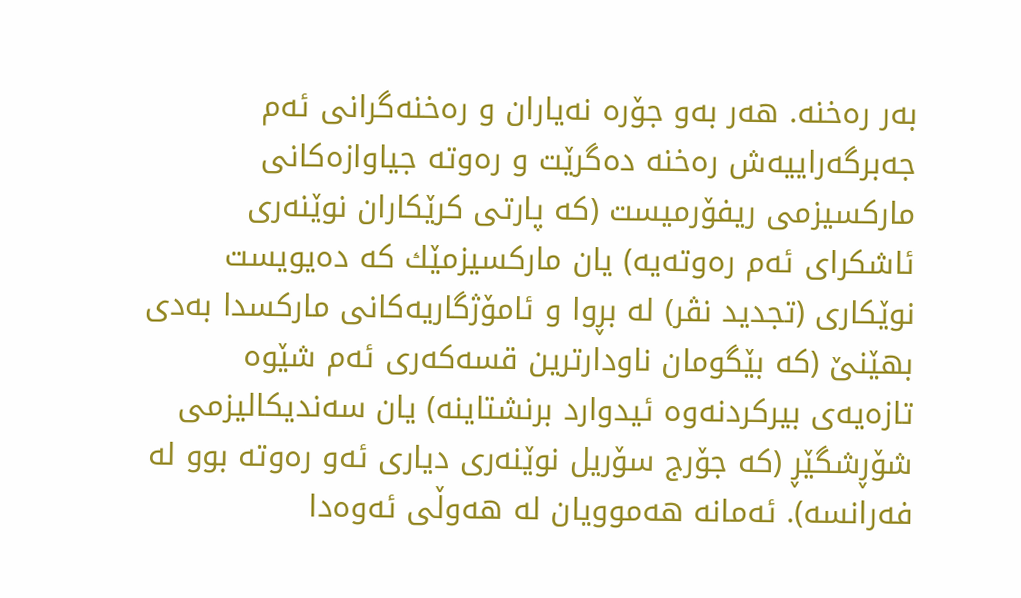به‌ر ره‌خنه‌. هه‌ر به‌و جۆره‌ نه‌یاران و ره‌خنه‌گرانى ئه‌م جه‌برگه‌راییه‌ش ره‌خنه‌ ده‌گرێت و ره‌وته‌ جیاوازه‌كانى ماركسیزمى ریفۆرمیست (كه‌ پارتى كرێكاران نوێنه‌رى ئاشكراى ئه‌م ره‌وته‌یه‌) یان ماركسیزمێك كه‌ ده‌یویست نوێكارى (تجدید نڤر) له‌ بڕوا و ئامۆژگاریه‌كانى ماركسدا به‌دى بهێنێ (كه‌ بێگومان ناودارترین قسه‌كه‌رى ئه‌م شێوه‌ تازه‌یه‌ى بیركردنه‌وه‌ ئیدوارد برنشتاینه‌) یان سه‌ندیكالیزمى شۆڕشگێڕ (كه‌ جۆرج سۆریل نوێنه‌رى دیارى ئه‌و ره‌وته‌ بوو له‌ فه‌رانسه‌). ئه‌مانه‌ هه‌موویان له‌ هه‌وڵى ئه‌وه‌دا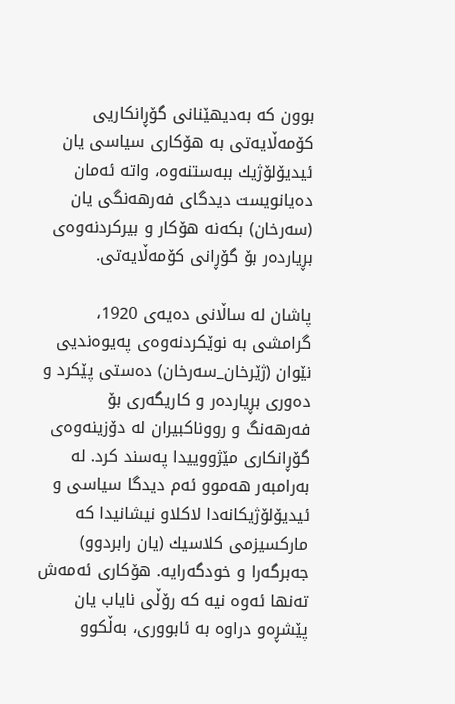بوون كه‌ به‌دیهێنانى گۆڕانكاریى كۆمه‌ڵایه‌تى به‌ هۆكارى سیاسى یان ئیدیۆلۆژیك ببه‌ستنه‌وه‌، واته‌ ئه‌مان ده‌یانویست دیدگاى فه‌رهه‌نگى یان (سه‌رخان) بكه‌نه‌ هۆكار و بیركردنه‌وه‌ى بڕیارده‌ر بۆ گۆڕانى كۆمه‌ڵایه‌تى.

پاشان له‌ ساڵانى ده‌یه‌ى 1920، گرامشى به‌ نوێكردنه‌وه‌ى په‌یوه‌ندیى نێوان (ژێرخان_سه‌رخان) ده‌ستى پێكرد و ده‌ورى بڕیارده‌ر و كاریگه‌رى بۆ فه‌رهه‌نگ و رووناكبیران له‌ دۆزینه‌وه‌ى گۆڕانكارى مێژووییدا په‌سند كرد. له‌ به‌رامبه‌ر هه‌موو ئه‌م دیدگا سیاسى و ئیدیۆلۆژیكانه‌دا لاكلاو نیشانیدا كه‌ ماركسیزمى كلاسیك (یان رابردوو) جه‌برگه‌را و خودگه‌رایه‌. هۆكارى ئه‌مه‌ش ته‌نها ئه‌وه‌ نیه‌ كه‌ رۆڵى نایاب یان پێشڕه‌و دراوه‌ به‌ ئابوورى، به‌ڵكوو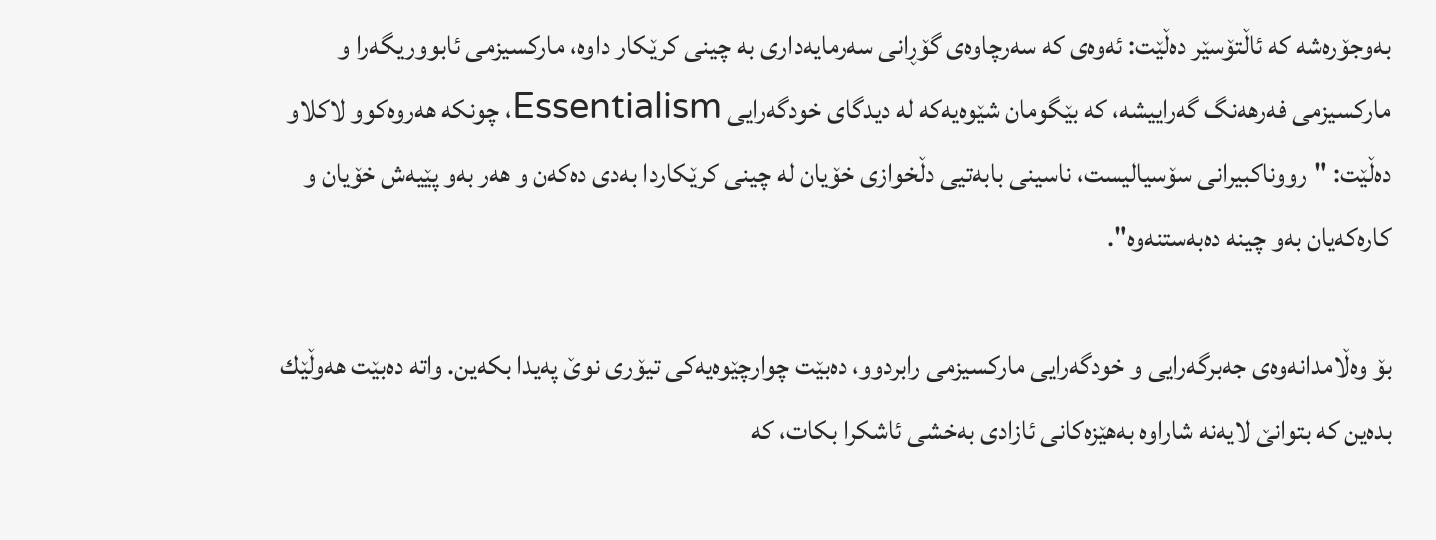به‌وجۆره‌شه‌ كه‌ ئاڵتۆسێر ده‌ڵێت: ئه‌وه‌ى كه‌ سه‌رچاوه‌ى گۆڕانى سه‌رمایه‌دارى به‌ چینى كرێكار داوه‌، ماركسیزمى ئابووریگه‌را و ماركسیزمى فه‌رهه‌نگ گه‌راییشه‌، كه‌ بێگومان شێوه‌یه‌كه‌ له‌ دیدگاى خودگه‌رایى Essentialism، چونكه‌ هه‌روه‌كوو لاكلاو ده‌ڵێت: "رووناكبیرانى سۆسیالیست، ناسینى بابه‌تیى دڵخوازى خۆیان له‌ چینى كرێكاردا به‌دى ده‌كه‌ن و هه‌ر به‌و پێیه‌ش خۆیان و كاره‌كه‌یان به‌و چینه‌ ده‌به‌ستنه‌وه‌".

بۆ وه‌ڵامدانه‌وه‌ى جه‌برگه‌رایى و خودگه‌رایى ماركسیزمى رابردوو، ده‌بێت چوارچێوه‌یه‌كى تیۆرى نوێ په‌یدا بكه‌ین. واته‌ ده‌بێت هه‌وڵێك بده‌ین كه‌ بتوانێ لایه‌نه‌ شاراوه‌ به‌هێزه‌كانى ئازادى به‌خشى ئاشكرا بكات، كه‌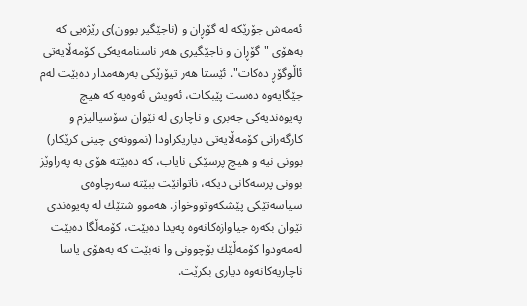ئه‌مه‌ش جۆرێكه‌ له‌ گۆڕان و (ناجێگیر بوون)ى رێژه‌یى كه‌ به‌هۆى "گۆڕان و ناجێگیرى هه‌ر ناسنامه‌یه‌كى كۆمه‌ڵایه‌تى ئاڵوگۆڕ ده‌كات". ئێستا هه‌ر تیۆرێكى به‌رهه‌مدار ده‌بێت له‌م جێگایه‌وه‌ ده‌ست پێبكات، ئه‌ویش ئه‌وه‌یه‌ كه‌ هیچ په‌یوه‌ندیه‌كى جه‌برى و ناچارى له‌ نێوان سۆسیالیزم و كارگه‌رانى كۆمه‌ڵایه‌تى دیاریكراودا (نموونه‌ى چینى كرێكار) بوونى نیه‌ و هیچ پرسێكى نایاب، كه‌ ده‌بێته‌ هۆى به‌ په‌راوێز بوونى پرسه‌كانى دیكه‌، ناتوانێت ببێته‌ سه‌رچاوه‌ى سیاسه‌تێكى پێشكه‌وتووخواز. هه‌موو شتێك له‌ په‌یوه‌ندى نێوان بكه‌ره‌ جیاوازه‌كانه‌وه‌ په‌یدا ده‌بێت، كۆمه‌ڵگا ده‌بێت له‌مه‌ودوا كۆمه‌ڵێك بۆچوونى وا نه‌بێت كه‌ به‌هۆى یاسا ناچاریه‌كانه‌وه‌ دیارى بكرێت.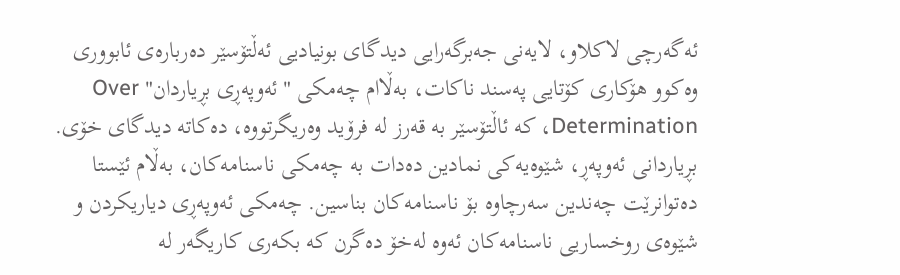ئه‌گه‌رچى لاكلاو، لایه‌نى جه‌برگه‌رایى دیدگاى بونیادیى ئه‌ڵتۆسێر ده‌رباره‌ى ئابوورى وه‌كوو هۆكارى كۆتایى په‌سند ناكات، به‌ڵاام چه‌مكى "ئه‌وپه‌ڕى بڕیاردان" Over Determination، كه‌ ئاڵتۆسێر به‌ قه‌رز له‌ فرۆید وه‌ریگرتووه‌، ده‌كاته‌ دیدگاى خۆى. بڕیاردانى ئه‌وپه‌ڕ، شێوه‌یه‌كى نمادین ده‌دات به‌ چه‌مكى ناسنامه‌كان، به‌ڵام ئێستا ده‌توانرێت چه‌ندین سه‌رچاوه‌ بۆ ناسنامه‌كان بناسین. چه‌مكى ئه‌وپه‌ڕى دیاریكردن و شێوه‌ى روخساریى ناسنامه‌كان ئه‌وه‌ له‌خۆ ده‌گرن كه‌ بكه‌رى كاریگه‌ر له‌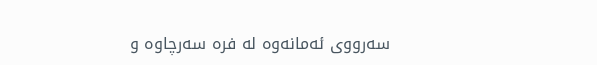سه‌رووى ئه‌مانه‌وه‌ له‌ فره‌ سه‌رچاوه‌ و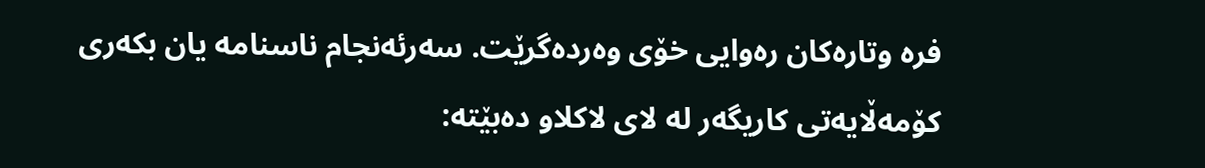فره‌ وتاره‌كان ره‌وایى خۆى وه‌رده‌گرێت. سه‌رئه‌نجام ناسنامه‌ یان بكه‌رى كۆمه‌ڵایه‌تى كاریگه‌ر له‌ لاى لاكلاو ده‌بێته‌: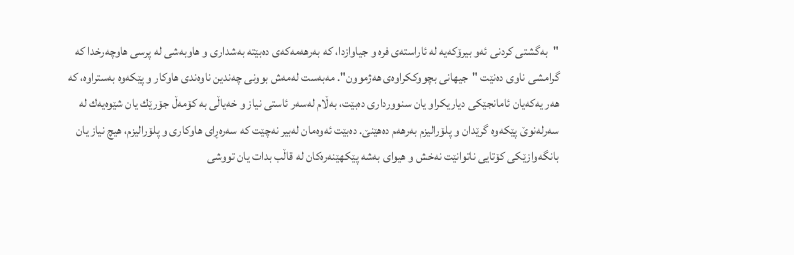"به‌گشتى كردنى ئه‌و بیرۆكه‌یه‌ له‌ ئاراسته‌ى فره‌ و جیاوازدا، كه‌ به‌رهه‌مه‌كه‌ى ده‌بێته‌ به‌شدارى و هاوبه‌شى له‌ پرسى هاوچه‌رخدا كه‌ گرامشى ناوى ده‌نێت "جیهانى بچووككراوه‌ى هه‌ژموون". مه‌به‌ست له‌مه‌ش بوونى چه‌ندین ناوه‌ندى هاوكار و پێكه‌وه‌ به‌ستراوه‌، كه‌ هه‌ر یه‌كه‌یان ئامانجێكى دیاریكراو یان سنووردارى ده‌بێت، به‌ڵام له‌سه‌ر ئاستى نیاز و خه‌یاڵى به‌ كۆمه‌ڵ جۆرێك یان شێوه‌یه‌ك له‌ سه‌رله‌نوێ پێكه‌وه‌ گرێدان و پلۆرالیزم به‌رهه‌م ده‌هێنێ. ده‌بێت ئه‌وه‌مان له‌بیر نه‌چێت كه‌ سه‌ره‌ڕاى هاوكارى و پلۆرالیزم، هیچ نیاز یان بانگه‌وازێكى كۆتایى ناتوانێت نه‌خش و هیواى به‌شه‌ پێكهێنه‌ره‌كان له‌ قاڵب بدات یان تووشى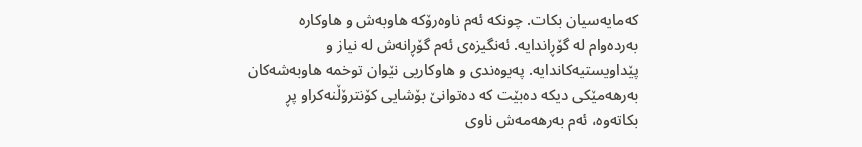كه‌مایه‌سیان بكات. چونكه‌ ئه‌م ناوه‌رۆكه‌ هاوبه‌ش و هاوكاره‌ به‌رده‌وام له‌ گۆڕاندایه‌. ئه‌نگیزه‌ى ئه‌م گۆڕانه‌ش له‌ نیاز و پێداویستیه‌كاندایه‌. په‌یوه‌ندى و هاوكاریى نێوان توخمه‌ هاوبه‌شه‌كان به‌رهه‌مێكى دیكه‌ ده‌بێت كه‌ ده‌توانێ بۆشایى كۆنترۆڵنه‌كراو پڕ بكاته‌وه‌، ئه‌م به‌رهه‌مه‌ش ناوى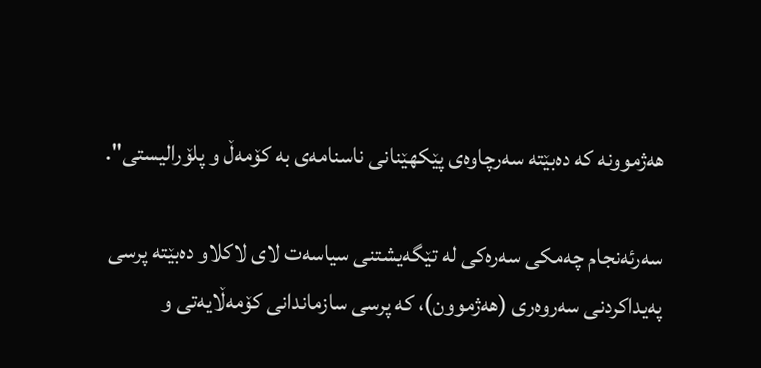هه‌ژموونه‌ كه‌ ده‌بێته‌ سه‌رچاوه‌ى پێكهێنانى ناسنامه‌ى به‌ كۆمه‌ڵ و پلۆرالیستى".

سه‌رئه‌نجام چه‌مكى سه‌ره‌كى له‌ تێگه‌یشتنى سیاسه‌ت لاى لاكلاو ده‌بێته‌ پرسى په‌یداكردنى سه‌روه‌رى (هه‌ژموون)، كه‌ پرسى سازماندانى كۆمه‌ڵایه‌تى و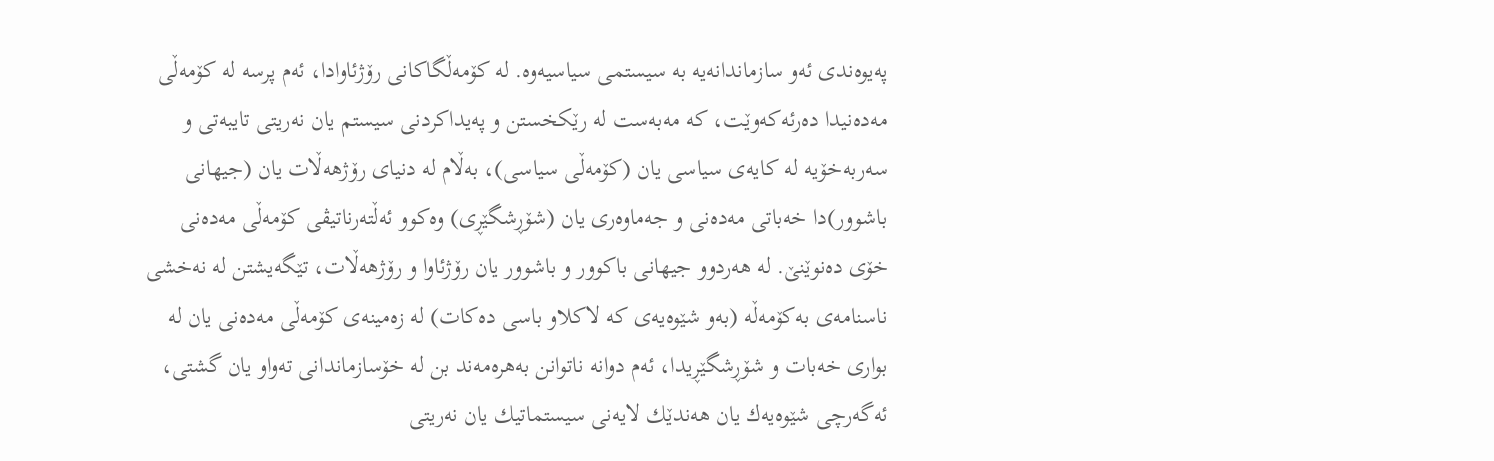په‌یوه‌ندى ئه‌و سازماندانه‌یه‌ به‌ سیستمى سیاسیه‌وه‌. له‌ كۆمه‌ڵگاكانى رۆژئاوادا، ئه‌م پرسه‌ له‌ كۆمه‌ڵى مه‌ده‌نیدا ده‌رئه‌كه‌وێت، كه‌ مه‌به‌ست له‌ رێكخستن و په‌یداكردنى سیستم یان نه‌ریتى تایبه‌تى و سه‌ربه‌خۆیه‌ له‌ كایه‌ى سیاسى یان (كۆمه‌ڵى سیاسى)، به‌ڵام له‌ دنیاى رۆژهه‌ڵات یان (جیهانى باشوور)دا خه‌باتى مه‌ده‌نى و جه‌ماوه‌رى یان (شۆڕشگێڕى) وه‌كوو ئه‌ڵته‌رناتیڤى كۆمه‌ڵى مه‌ده‌نى خۆى ده‌نوێنێ. له‌ هه‌ردوو جیهانى باكوور و باشوور یان رۆژئاوا و رۆژهه‌ڵات، تێگه‌یشتن له‌ نه‌خشى ناسنامه‌ى به‌كۆمه‌ڵه‌ (به‌و شێوه‌یه‌ى كه‌ لاكلاو باسى ده‌كات) له‌ زه‌مینه‌ى كۆمه‌ڵى مه‌ده‌نى یان له‌ بوارى خه‌بات و شۆڕشگێڕیدا، ئه‌م دوانه‌ ناتوانن به‌هره‌مه‌ند بن له‌ خۆسازماندانى ته‌واو یان گشتى، ئه‌گه‌رچى شێوه‌یه‌ك یان هه‌ندێك لایه‌نى سیستماتیك یان نه‌ریتى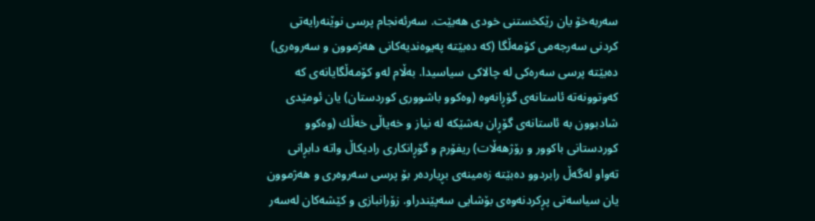سه‌ربه‌خۆ یان رێكخستنى خودى هه‌بێت. سه‌رئه‌نجام پرسى نوێنه‌رایه‌تى كردنى سه‌رجه‌مى كۆمه‌ڵگا (كه‌ ده‌بێته‌ په‌یوه‌ندیه‌كانى هه‌ژموون و سه‌روه‌رى) ده‌بێته‌ پرسى سه‌ره‌كى له‌ چالاكى سیاسیدا. به‌ڵام له‌و كۆمه‌ڵگایانه‌ى كه‌ كه‌وتوونه‌ته‌ ئاستانه‌ى گۆڕانه‌وه‌ (وه‌كوو باشوورى كوردستان) یان ئومێدى شادبوون به‌ ئاستانه‌ى گۆڕان به‌شێكه‌ له‌ نیاز و خه‌یاڵى خه‌ڵك (وه‌كوو كوردستانى باكوور و رۆژهه‌ڵات) ریفۆرم و گۆڕانكارى رادیكاڵ واته‌ دابڕانى ته‌واو له‌گه‌ڵ رابردوو ده‌بێته‌ زه‌مینه‌ى بڕیارده‌ر بۆ پرسى سه‌روه‌رى و هه‌ژموون یان سیاسه‌تى پڕكردنه‌وه‌ى بۆشایى سه‌پێندراو. زۆرانبازى و كێشه‌كان له‌سه‌ر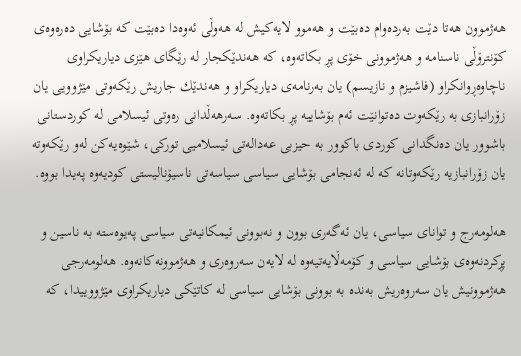هه‌ژموون هه‌تا دێت به‌رده‌وام ده‌بێت و هه‌موو لایه‌كیش له‌ هه‌وڵى ئه‌وه‌دا ده‌بێت كه‌ بۆشایى ده‌ره‌وه‌ى كۆنترۆڵى ناسنامه‌ و هه‌ژموونى خۆى پڕ بكاته‌وه‌، كه‌ هه‌ندێكجار له‌ رێگاى هێزى دیاریكراوى ناچاوه‌ڕوانكراو (فاشیزم و نازیسم) یان به‌رنامه‌ى دیاریكراو و هه‌ندێك جاریش رێكه‌وتى مێژوویى یان زۆرانبازى به‌ رێكه‌وت ده‌توانێت ئه‌م بۆشاییه‌ پڕ بكاته‌وه‌. سه‌رهه‌ڵدانى ره‌وتى ئیسلامى له‌ كوردستانى باشوور یان ده‌نگدانى كوردى باكوور به‌ حیزبى عه‌داله‌تى ئیسلامیى توركى، شێوه‌یه‌كن له‌و رێكه‌وته‌ یان زۆرانبازیه‌ رێكه‌وتانه‌ كه‌ له‌ ئه‌نجامى بۆشایى سیاسى سیاسه‌تى ناسیۆنالیستى كودیه‌وه‌ په‌یدا بووه‌.

هه‌لومه‌رج و تواناى سیاسى، یان ئه‌گه‌رى بوون و نه‌بوونى ئیمكانیه‌تى سیاسى په‌یوه‌سته‌ به‌ ناسین و پڕكردنه‌وه‌ى بۆشایى سیاسى و كۆمه‌ڵایه‌تیه‌وه‌ له‌ لایه‌ن سه‌روه‌رى و هه‌ژموونه‌كانه‌وه‌. هه‌لومه‌رجى هه‌ژموونیش یان سه‌روه‌ریش به‌نده‌ به‌ بوونى بۆشایى سیاسى له‌ كاتێكى دیاریكراوى مێژووییدا، كه‌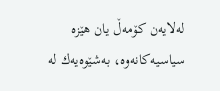له‌لایه‌ن كۆمه‌ڵ یان هێزه‌ سیاسیه‌كانه‌وه‌، به‌شێوه‌یه‌ك له‌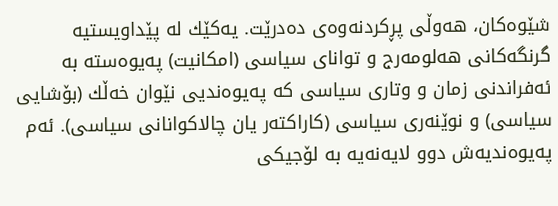شێوه‌كان، هه‌وڵى پڕكردنه‌وه‌ى ده‌درێت. یه‌كێك له‌ پێداویستیه‌ گرنگه‌كانى هه‌لومه‌رج و تواناى سیاسى (امكانیت) په‌یوه‌سته‌ به‌ ئه‌فراندنى زمان و وتارى سیاسى كه‌ په‌یوه‌ندیى نێوان خه‌ڵك (بۆشایى سیاسى) و نوێنه‌رى سیاسى (كاراكته‌ر یان چالاكوانانى سیاسى). ئه‌م په‌یوه‌ندیه‌ش دوو لایه‌نه‌یه‌ به‌ لۆجیكى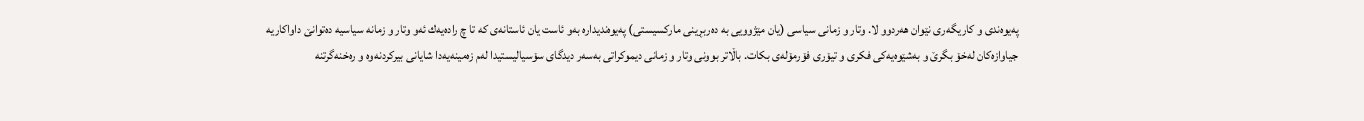په‌یوه‌ندى و كاریگه‌رى نێوان هه‌ردوو لا. وتار و زمانى سیاسى (یان مێژوویى به‌ ده‌ربڕینى ماركسیستى) په‌یوه‌ندیداره‌ به‌و ئاست یان ئاستانه‌ى كه‌ تا چ راده‌یه‌ك ئه‌و وتار و زمانه‌ سیاسیه‌ ده‌توانێ داواكاریه‌ جیاوازه‌كان له‌خۆ بگرێ و به‌شێوه‌یه‌كى فكرى و تیۆرى فۆرمۆله‌ى بكات. باڵاتر بوونى وتار و زمانى دیموكراتى به‌سه‌ر دیدگاى سۆسیالیستیدا له‌م زه‌مینه‌یه‌دا شایانى بیركردنه‌وه‌ و ره‌خنه‌گرتنه‌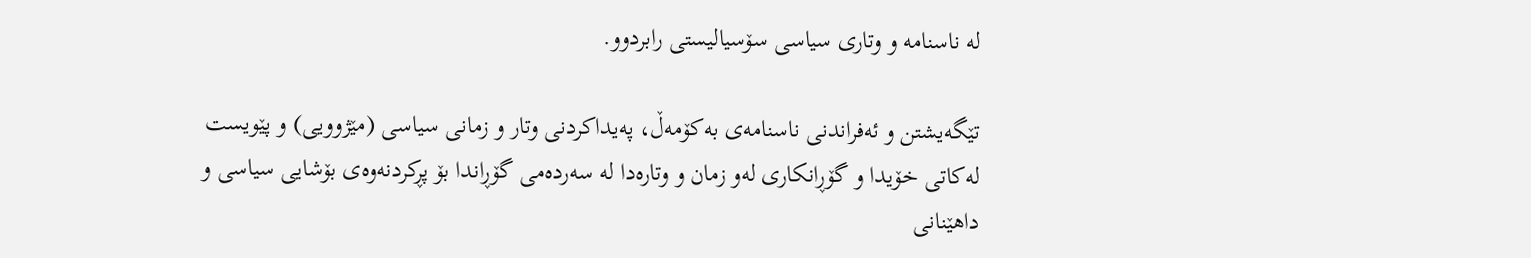له‌ ناسنامه‌ و وتارى سیاسى سۆسیالیستى رابردوو.

تێگه‌یشتن و ئه‌فراندنى ناسنامه‌ى به‌كۆمه‌ڵ، په‌یداكردنى وتار و زمانى سیاسى (مێژوویى) و پێویست له‌كاتى خۆیدا و گۆڕانكارى له‌و زمان و وتاره‌دا له‌ سه‌رده‌مى گۆڕاندا بۆ پڕكردنه‌وه‌ى بۆشایى سیاسى و داهێنانى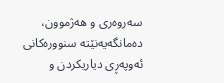سه‌روه‌رى و هه‌ژموون، ده‌مانگه‌یه‌نێته‌ سنووره‌كانى ئه‌وپه‌ڕى دیاریكردن و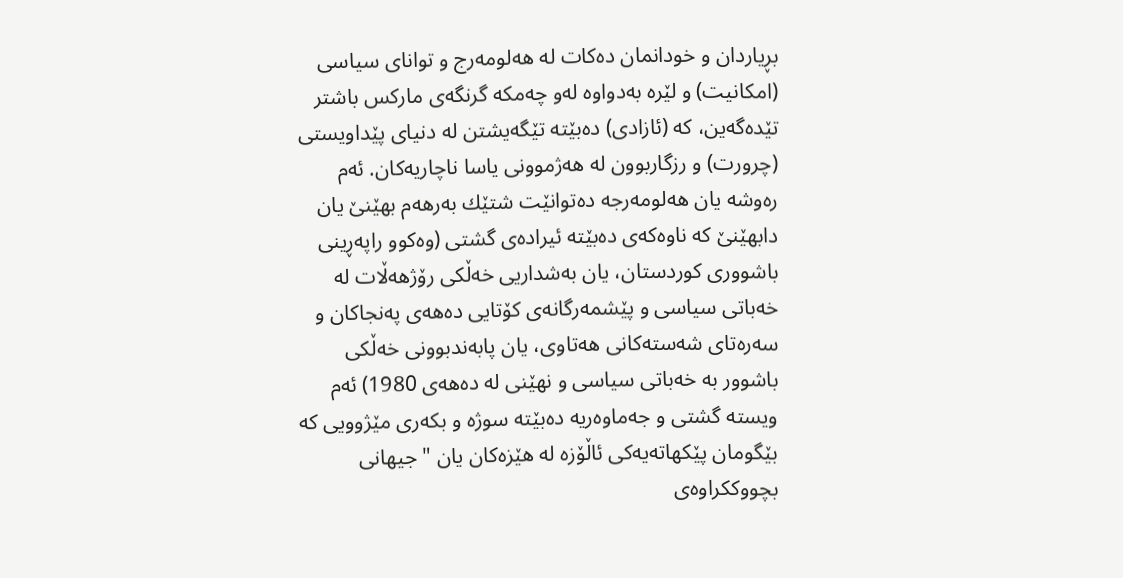بڕیاردان و خودانمان ده‌كات له‌ هه‌لومه‌رج و تواناى سیاسى (امكانیت) و لێره‌ به‌دواوه‌ له‌و چه‌مكه‌ گرنگه‌ى ماركس باشتر تێده‌گه‌ین، كه‌ (ئازادى) ده‌بێته‌ تێگه‌یشتن له‌ دنیاى پێداویستى (چرورت) و رزگاربوون له‌ هه‌ژموونى یاسا ناچاریه‌كان. ئه‌م ره‌وشه‌ یان هه‌لومه‌رجه‌ ده‌توانێت شتێك به‌رهه‌م بهێنێ یان دابهێنێ كه‌ ناوه‌كه‌ى ده‌بێته‌ ئیراده‌ى گشتى (وه‌كوو راپه‌ڕینى باشوورى كوردستان، یان به‌شداریى خه‌ڵكى رۆژهه‌ڵات له‌ خه‌باتى سیاسى و پێشمه‌رگانه‌ى كۆتایى ده‌هه‌ى په‌نجاكان و سه‌ره‌تاى شه‌سته‌كانى هه‌تاوى، یان پابه‌ندبوونى خه‌ڵكى باشوور به‌ خه‌باتى سیاسى و نهێنى له‌ ده‌هه‌ى 1980) ئه‌م ویسته‌ گشتى و جه‌ماوه‌ریه‌ ده‌بێته‌ سوژه‌ و بكه‌رى مێژوویى كه‌ بێگومان پێكهاته‌یه‌كى ئاڵۆزه‌ له‌ هێزه‌كان یان "جیهانى بچووككراوه‌ى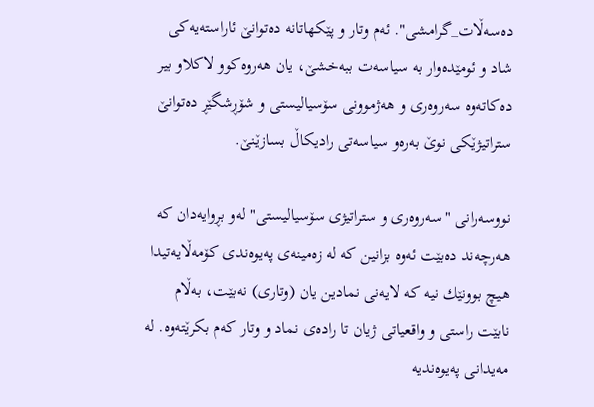ده‌سه‌ڵات_گرامشى". ئه‌م وتار و پێكهاتانه‌ ده‌توانێ ئاراسته‌یه‌كى شاد و ئومێده‌وار به‌ سیاسه‌ت ببه‌خشێ، یان هه‌روه‌كوو لاكلاو بیر ده‌كاته‌وه‌ سه‌روه‌رى و هه‌ژموونى سۆسیالیستى و شۆڕشگێڕ ده‌توانێ ستراتیژێكى نوێ به‌ره‌و سیاسه‌تى رادیكاڵ بسازێنێ.

نووسه‌رانى "سه‌روه‌رى و ستراتیژى سۆسیالیستى" له‌و بڕوایه‌دان كه‌ هه‌رچه‌ند ده‌بێت ئه‌وه‌ بزانین كه‌ له‌ زه‌مینه‌ى په‌یوه‌ندى كۆمه‌ڵایه‌تیدا هیچ بوونێك نیه‌ كه‌ لایه‌نى نمادین یان (وتارى) نه‌بێت، به‌ڵام نابێت راستى و واقعیاتى ژیان تا راده‌ى نماد و وتار كه‌م بكرێته‌وه‌. له‌ مه‌یدانى په‌یوه‌ندیه‌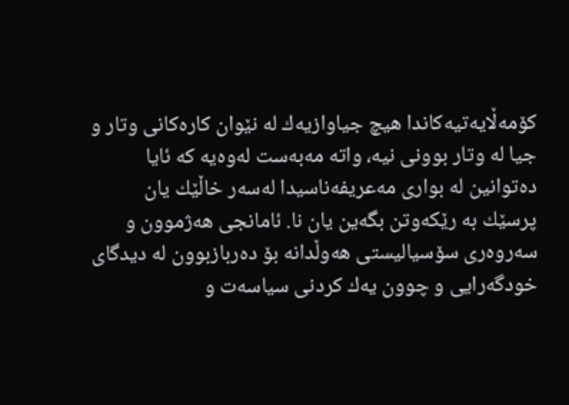كۆمه‌ڵایه‌تیه‌كاندا هیچ جیاوازیه‌ك له‌ نێوان كاره‌كانى وتار و جیا له‌ وتار بوونى نیه‌، واته‌ مه‌به‌ست له‌وه‌یه‌ كه‌ ئایا ده‌توانین له‌ بوارى مه‌عریفه‌ناسیدا له‌سه‌ر خاڵێك یان پرسێك به‌ رێكه‌وتن بگه‌ین یان نا. ئامانجى هه‌ژموون و سه‌روه‌رى سۆسیالیستى هه‌وڵدانه‌ بۆ ده‌ربازبوون له‌ دیدگاى خودگه‌رایى و چوون یه‌ك كردنى سیاسه‌ت و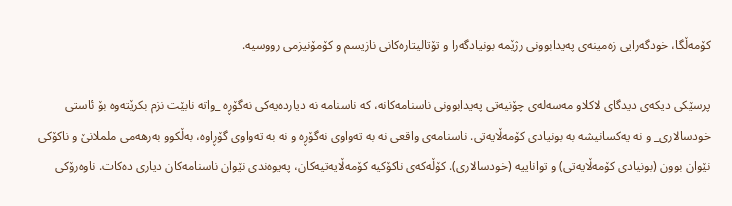كۆمه‌ڵگا، خودگه‌رایى زه‌مینه‌ى په‌یدابوونى رژێمه‌ بونیادگه‌را و تۆتالیتاره‌كانى نازیسم و كۆمۆنیزمى رووسیه‌.

پرسێكى دیكه‌ى دیدگاى لاكلاو مه‌سه‌له‌ى چۆنیه‌تى په‌یدابوونى ناسنامه‌كانه‌، كه‌ ناسنامه‌ نه‌ دیارده‌یه‌كى نه‌گۆڕه‌ _واته‌ نابێت نزم بكرێته‌وه‌ بۆ ئاستى خودسالارى_ و نه‌ یه‌كسانیشه‌ به‌ بونیادى كۆمه‌ڵایه‌تى. ناسنامه‌ى واقعى نه‌ به‌ ته‌واوى نه‌گۆڕه‌ و نه‌ به‌ ته‌واوى گۆڕاوه‌، به‌ڵكوو به‌رهه‌مى ململانێ و ناكۆكى نێوان بوون (بونیادى كۆمه‌ڵایه‌تى) و تواناییه‌ (خودسالارى). كۆڵه‌كه‌ى ناكۆكیه‌ كۆمه‌ڵایه‌تیه‌كان، په‌یوه‌ندى نێوان ناسنامه‌كان دیارى ده‌كات. ناوه‌رۆكى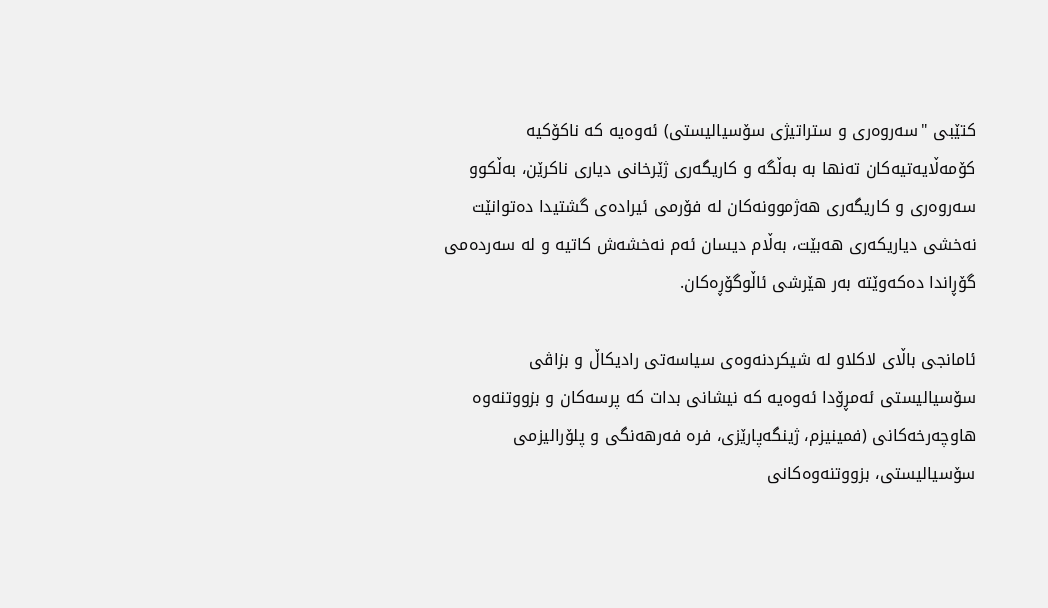كتێبى "سه‌روه‌رى و ستراتیژى سۆسیالیستى) ئه‌وه‌یه‌ كه‌ ناكۆكیه‌ كۆمه‌ڵایه‌تیه‌كان ته‌نها به‌ به‌ڵگه‌ و كاریگه‌رى ژێرخانى دیارى ناكرێن، به‌ڵكوو سه‌روه‌رى و كاریگه‌رى هه‌ژموونه‌كان له‌ فۆرمى ئیراده‌ى گشتیدا ده‌توانێت نه‌خشى دیاریكه‌رى هه‌بێت، به‌ڵام دیسان ئه‌م نه‌خشه‌ش كاتیه‌ و له‌ سه‌رده‌مى گۆڕاندا ده‌كه‌وێته‌ به‌ر هێرشى ئاڵوگۆڕه‌كان.

ئامانجى باڵاى لاكلاو له‌ شیكردنه‌وه‌ى سیاسه‌تى رادیكاڵ و بزاڤى سۆسیالیستى ئه‌مڕۆدا ئه‌وه‌یه‌ كه‌ نیشانى بدات كه‌ پرسه‌كان و بزووتنه‌وه‌ هاوچه‌رخه‌كانى (فمینیزم، ژینگه‌پارێزى، فره‌ فه‌رهه‌نگى و پلۆرالیزمى سۆسیالیستى، بزووتنه‌وه‌كانى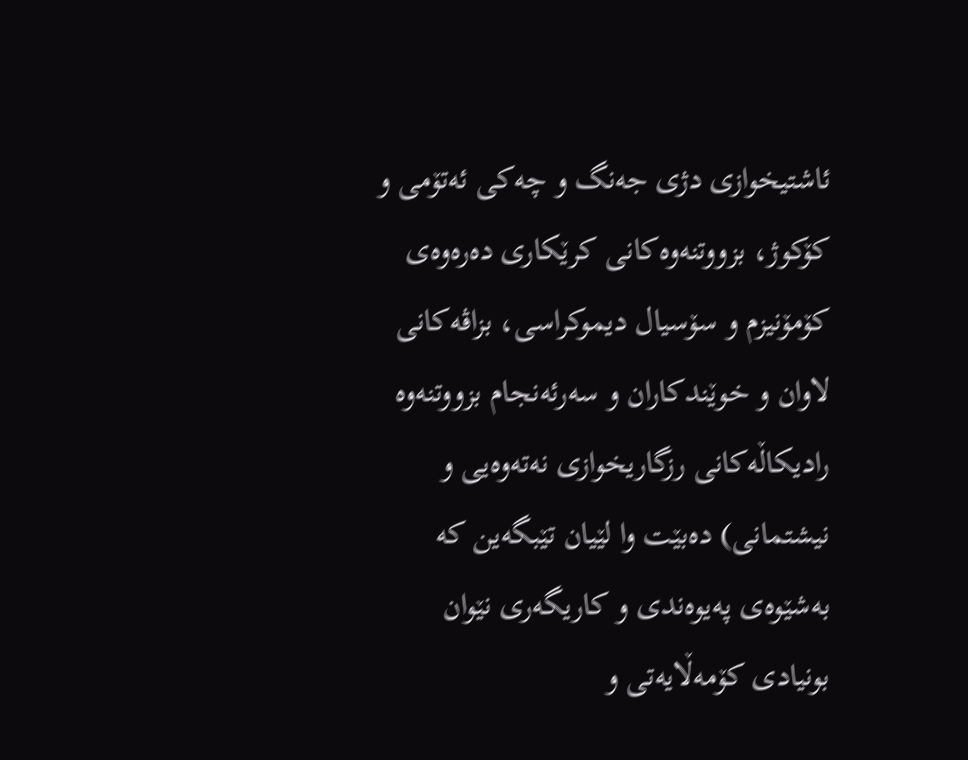ئاشتیخوازى دژى جه‌نگ و چه‌كى ئه‌تۆمى و كۆكوژ، بزووتنه‌وه‌كانى كرێكارى ده‌ره‌وه‌ى كۆمۆنیزم و سۆسیال دیموكراسى، بزاڤه‌كانى لاوان و خوێندكاران و سه‌رئه‌نجام بزووتنه‌وه‌ رادیكاڵه‌كانى رزگاریخوازى نه‌ته‌وه‌یى و نیشتمانى) ده‌بێت وا لێیان تێبگه‌ین كه‌ به‌شێوه‌ى په‌یوه‌ندى و كاریگه‌رى نێوان بونیادى كۆمه‌ڵایه‌تى و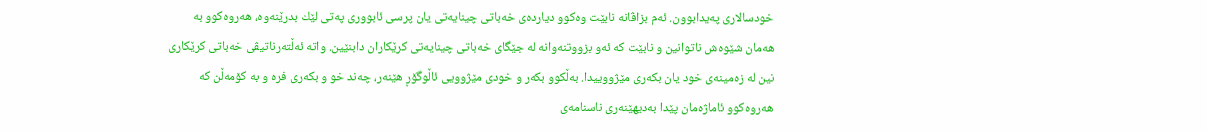خودسالارى په‌یدابوون. ئه‌م بزاڤانه‌ نابێت وه‌كوو دیارده‌ى خه‌باتى چینایه‌تى یان پرسى ئابوورى په‌تى لێك بدرێنه‌وه‌، هه‌روه‌كوو به‌ هه‌مان شێوه‌ش ناتوانین و نابێت كه‌ ئه‌و بزووتنه‌وانه‌ له‌ جێگاى خه‌باتى چینایه‌تى كرێكاران دابنێین. واته‌ ئه‌ڵته‌رناتیڤى خه‌باتى كرێكارى نین له‌ زه‌مینه‌ى خود یان بكه‌رى مێژووییدا. به‌ڵكوو بكه‌ر و خودى مێژوویى ئاڵوگۆڕ هێنه‌ر، چه‌ند خو و بكه‌رى فره‌ و به‌ كۆمه‌ڵن كه‌ هه‌روه‌كوو ئاماژه‌مان پێدا به‌دیهێنه‌رى ناسنامه‌ى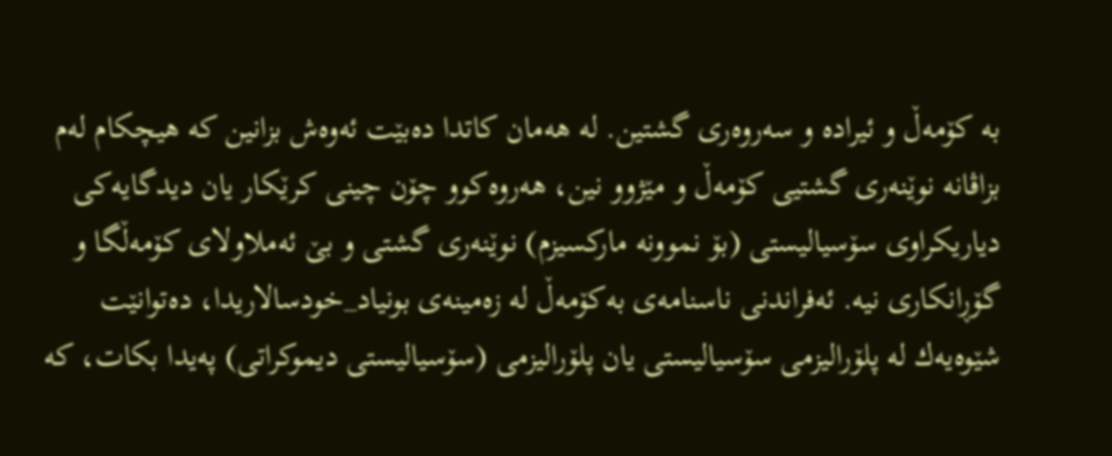به‌ كۆمه‌ڵ و ئیراده‌ و سه‌روه‌رى گشتین. له‌ هه‌مان كاتدا ده‌بێت ئه‌وه‌ش بزانین كه‌ هیچكام له‌م بزاڤانه‌ نوێنه‌رى گشتیى كۆمه‌ڵ و مێژوو نین، هه‌روه‌كوو چۆن چینى كرێكار یان دیدگایه‌كى دیاریكراوى سۆسیالیستى (بۆ نموونه‌ ماركسیزم) نوێنه‌رى گشتى و بێ ئه‌ملاولاى كۆمه‌ڵگا و گۆڕانكارى نیه‌. ئه‌فراندنى ناسنامه‌ى به‌كۆمه‌ڵ له‌ زه‌مینه‌ى بونیاد_خودسالاریدا، ده‌توانێت شێوه‌یه‌ك له‌ پلۆرالیزمى سۆسیالیستى یان پلۆرالیزمى (سۆسیالیستى دیموكراتى) په‌یدا بكات، كه‌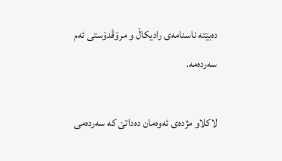ده‌بێته‌ ناسنامه‌ى رادیكاڵ و مرۆڤدۆستى ئه‌م سه‌رده‌مه‌.

لاكلاو مژده‌ى ئه‌وه‌مان ده‌داتێ كه‌ سه‌رده‌مى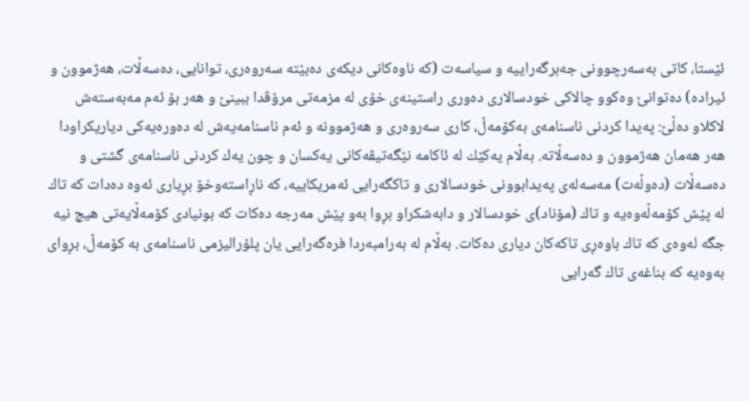ئێستا، كاتى به‌سه‌رچوونى جه‌برگه‌راییه‌ و سیاسه‌ت (كه‌ ناوه‌كانى دیكه‌ى ده‌بێته‌ سه‌روه‌رى، توانایى، ده‌سه‌ڵات، هه‌ژموون و ئیراده‌) ده‌توانێ وه‌كوو چالاكى خودسالارى ده‌ورى راستینه‌ى خۆى له‌ مزمه‌تى مرۆڤدا ببینێ و هه‌ر بۆ ئه‌م مه‌به‌سته‌ش لاكلاو ده‌ڵێ: په‌یدا كردنى ناسنامه‌ى به‌كۆمه‌ڵ، كارى سه‌روه‌رى و هه‌ژموونه‌ و ئه‌م ناسنامه‌یه‌ش له‌ ده‌وره‌یه‌كى دیاریكراودا هه‌ر هه‌مان هه‌ژموون و ده‌سه‌ڵاته‌. به‌ڵام یه‌كێك له‌ ئاكامه‌ نێگه‌تیڤه‌كانى یه‌كسان و چون یه‌ك كردنى ناسنامه‌ى گشتى و ده‌سه‌ڵات (ده‌وڵه‌ت) مه‌سه‌له‌ى په‌یدابوونى خودسالارى و تاكگه‌رایى ئه‌مریكاییه‌، كه‌ ناڕاسته‌وخۆ بڕیارى ئه‌وه‌ ده‌دات كه‌ تاك له‌ پێش كۆمه‌ڵه‌وه‌یه‌ و تاك (مۆناد)ى خودسالار و دابه‌شكراو بڕوا به‌و پێش مه‌رجه‌ ده‌كات كه‌ بونیادى كۆمه‌ڵایه‌تى هیچ نیه‌ جگه‌ له‌وه‌ى كه‌ تاك باوه‌ڕى تاكه‌كان دیارى ده‌كات. به‌ڵام له‌ به‌رامبه‌ردا فره‌گه‌رایى یان پلۆرالیزمى ناسنامه‌ى به‌ كۆمه‌ڵ، بڕواى به‌وه‌یه‌ كه‌ بناغه‌ى تاك گه‌رایى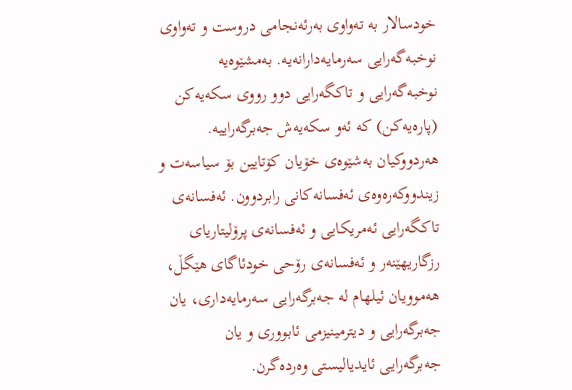خودسالار به‌ ته‌واوى به‌رئه‌نجامى دروست و ته‌واوى نوخبه‌گه‌رایى سه‌رمایه‌دارانه‌یه‌. به‌مشێوه‌یه‌ نوخبه‌گه‌رایى و تاكگه‌رایى دوو رووى سكه‌یه‌كن (پاره‌یه‌كن) كه‌ ئه‌و سكه‌یه‌ش جه‌برگه‌راییه‌. هه‌ردووكیان به‌شێوه‌ى خۆیان كۆتایین بۆ سیاسه‌ت و زیندووكه‌ره‌وه‌ى ئه‌فسانه‌كانى رابردوون. ئه‌فسانه‌ى تاكگه‌رایى ئه‌مریكایى و ئه‌فسانه‌ى پرۆلیتاریاى رزگاریهێنه‌ر و ئه‌فسانه‌ى رۆحى خودئاگاى هێگڵ، هه‌موویان ئیلهام له‌ جه‌برگه‌رایى سه‌رمایه‌دارى، یان جه‌برگه‌رایى و دیترمینیزمى ئابوورى و یان جه‌برگه‌رایى ئایدیالیستى وه‌رده‌گرن.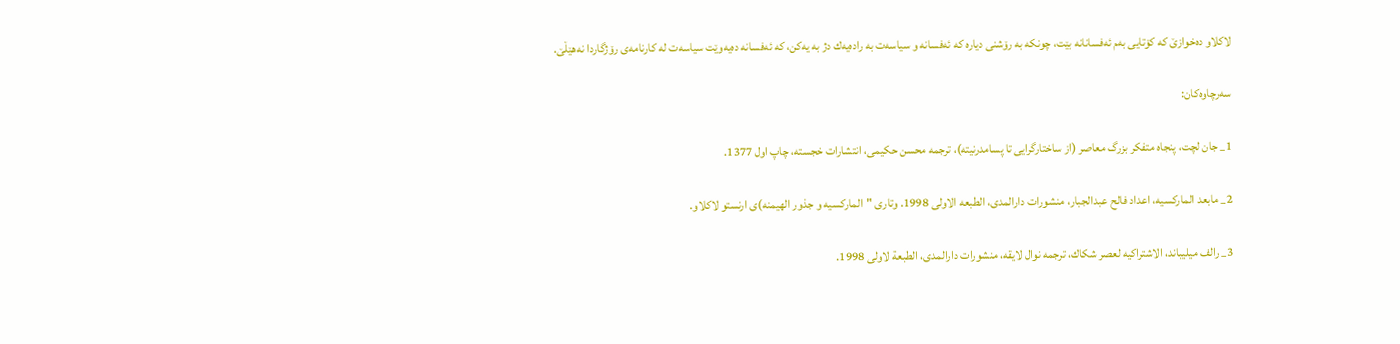لاكلاو ده‌خوازێ كه‌ كۆتایى به‌م ئه‌فسانانه‌ بێت، چونكه‌ به‌ رۆشنى دیاره‌ كه‌ ئه‌فسانه‌ و سیاسه‌ت به‌ راده‌یه‌ك دژ به‌ یه‌كن، كه‌ ئه‌فسانه‌ ده‌یه‌وێت سیاسه‌ت له‌ كارنامه‌ى رۆژگاردا نه‌هێڵێ.

سه‌رچاوه‌كان:

1_ جان لچت، پنجاه‌ متفكر بزرگ معاصر (از ساختارگرایى تا پسامدرنیته‌)، ترجمه‌ محسن حكیمى، انتشارات خجسته‌، چاپ اول 1377.

2_ مابعد الماركسیه‌، اعداد فالح عبدالجبار، منشورات دارالمدى، الطبعه‌ الاولى 1998. وتارى "الماركسیه‌ و جذور الهیمنه‌)ى ارنستو لاكلاو.

3_ رالف میلیباند، الاشتراكیه‌ لعصر شكاك، ترجمه‌ نوال لایقه‌، منشورات دارالمدى، الطبعة لاولى 1998.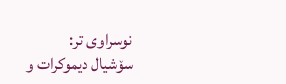نوسراوی تر:
سۆشیال دیموکرات و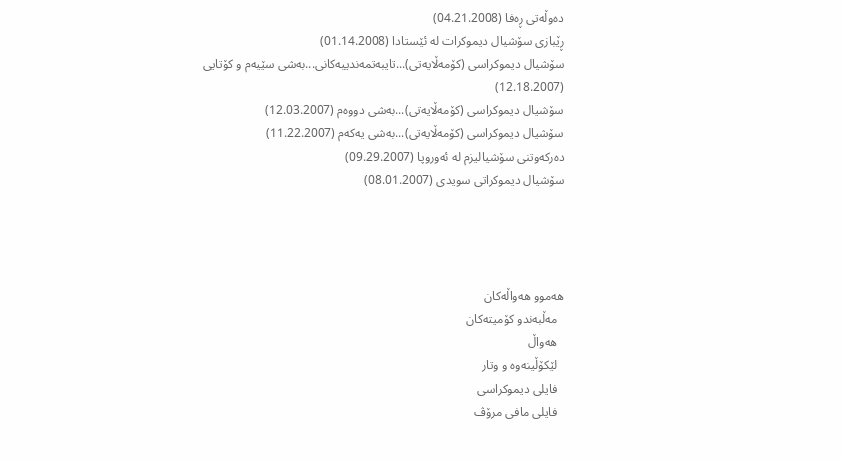ده‌وڵه‌تی ڕه‌فا (04.21.2008)
ڕێبازی سۆشیال دیموکرات له‌ ئێستادا (01.14.2008)
سۆشیال دیموکراسی (کۆمه‌ڵایه‌تی)...تایبه‌تمه‌ندییه‌کانی...به‌شی سێیه‌م و کۆتایی (12.18.2007)
سۆشیال دیموکراسی (کۆمه‌ڵایه‌تی)...به‌شی دووه‌م (12.03.2007)
سۆشیال دیموکراسی (کۆمه‌ڵایه‌تی)...به‌شی یه‌که‌م (11.22.2007)
ده‌رکه‌وتنی سۆشیالیزم له‌ ئه‌وروپا (09.29.2007)
سۆشیال دیموکراتی سویدی (08.01.2007)




هه‌موو هه‌واڵه‌کان
  مه‌ڵبه‌ندو کۆمیته‌کان
  هه‌واڵ
  لێکۆڵینه‌وه‌ و وتار
  فایلی دیموکراسی
  فایلی مافی مرۆڤ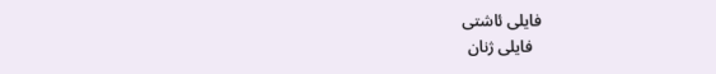فایلی ئاشتی
  فایلی ژنان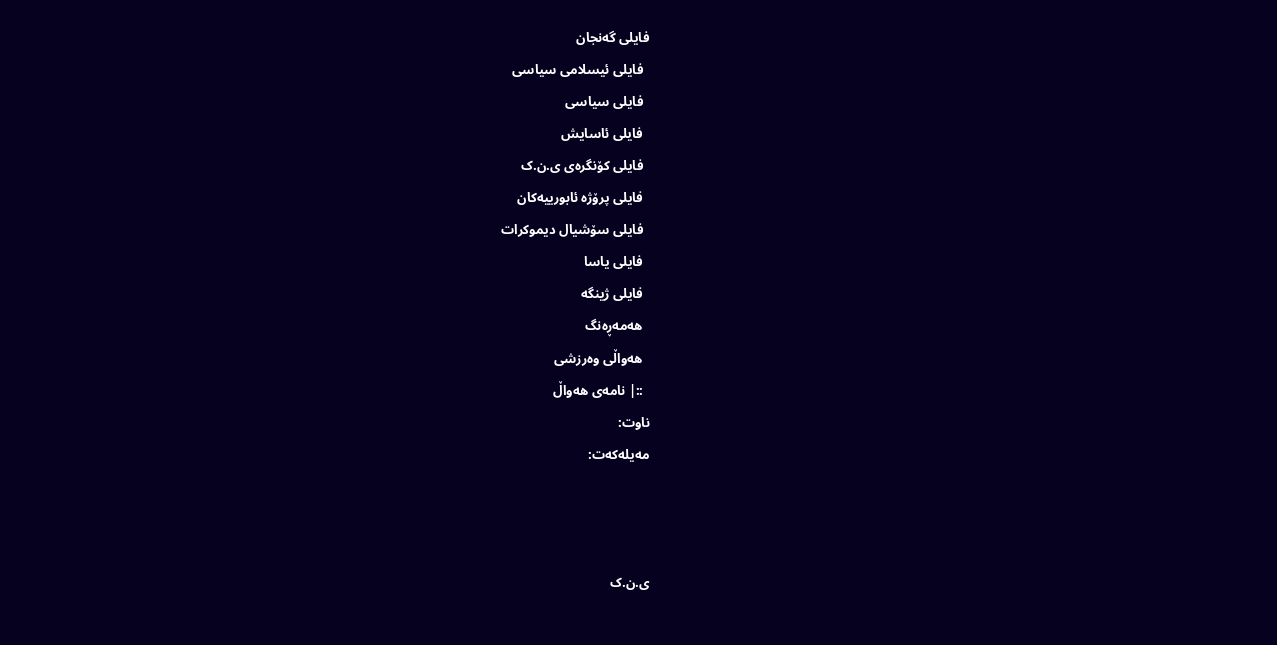فایلی گه‌نجان
  فایلی ئیسلامی سیاسی
  فایلی‌‌ سیاسی
  فایلی ئاسایش
  فایلی کۆنگره‌ی ی.ن.ک
  فایلی پرۆژه‌ ئابورییه‌کان
  فایلی سۆشیال دیموکرات
  فایلی یاسا
  فایلی ژینگه‌
  هه‌مه‌ڕه‌نگ
  هه‌واڵی وه‌رزشی
  ::| نامه‌ی هه‌واڵ
ناوت:
مه‌یله‌که‌ت:



ی.ن.ک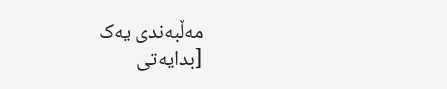مه‌ڵبه‌ندی یه‌ک
[بدایه‌تی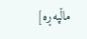ماڵپه‌ڕه‌]